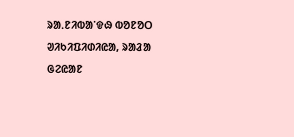ᱨᱟᱹᱱᱤᱵᱟᱸᱫᱷ ᱵᱚᱱᱚᱛ
ᱣᱤᱠᱤᱯᱤᱰᱤᱭᱟ, ᱨᱟᱲᱟ ᱜᱮᱭᱟᱱ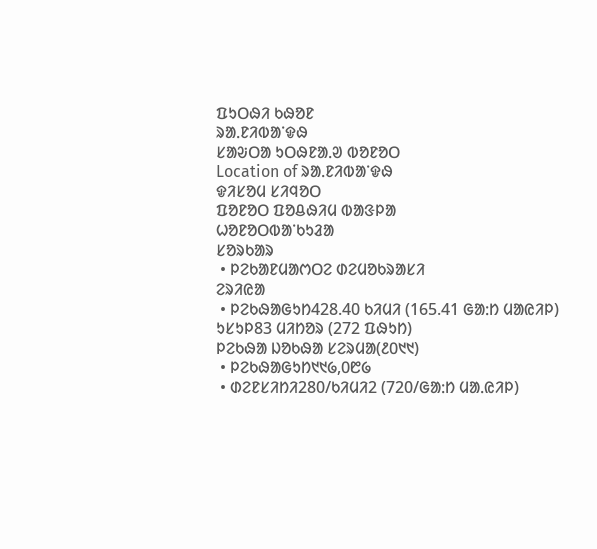ᱯᱩᱛᱷᱤ ᱠᱷᱚᱱ
ᱨᱟᱹᱱᱤᱵᱟᱸᱫᱷ
ᱥᱟᱶᱛᱟ ᱩᱛᱷᱱᱟᱹᱣ ᱵᱚᱱᱚᱛ
Location of ᱨᱟᱹᱱᱤᱵᱟᱸᱫᱷ
ᱫᱤᱥᱚᱢ ᱥᱤᱧᱚᱛ
ᱯᱚᱱᱚᱛ ᱯᱚᱪᱷᱤᱢ ᱵᱟᱝᱞᱟ
ᱦᱚᱱᱚᱛᱵᱟᱸᱠᱩᱲᱟ
ᱥᱚᱨᱠᱟᱨ
 • ᱞᱮᱠᱟᱱᱢᱟᱬᱛᱮ ᱰᱮᱢᱚᱠᱨᱟᱥᱤ
ᱮᱨᱤᱭᱟ
 • ᱞᱮᱠᱷᱟᱜᱩᱴ428.40 ᱠᱤᱢᱤ (165.41 ᱜᱟᱺᱴ ᱢᱟᱭᱤᱞ)
ᱩᱥᱩᱞ83 ᱢᱤᱴᱚᱨ (272 ᱯᱷᱩᱴ)
ᱞᱮᱠᱷᱟ ᱡᱚᱠᱷᱟ ᱥᱮᱨᱢᱟ(᱒᱐᱑᱑)
 • ᱞᱮᱠᱷᱟᱜᱩᱴ᱑᱑᱙,᱐᱘᱙
 • ᱰᱮᱱᱥᱤᱴᱤ280/ᱠᱤᱢᱤ2 (720/ᱜᱟᱺᱴ ᱢᱟᱹᱭᱤᱞ)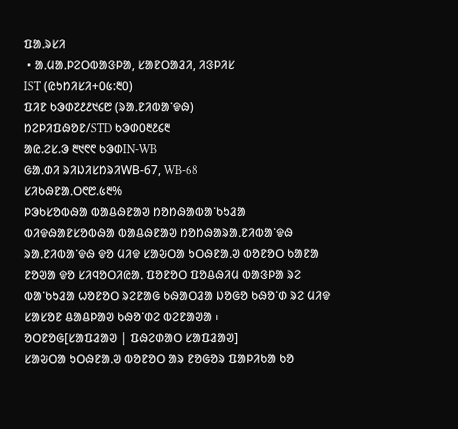ᱯᱟᱹᱨᱥᱤ
 • ᱟᱹᱢᱟᱹᱞᱮᱛᱵᱟᱝᱞᱟ, ᱥᱟᱱᱛᱟᱲᱤ, ᱤᱝᱞᱤᱥ
IST (ᱭᱩᱴᱤᱥᱤ+᱐᱕:᱓᱐)
ᱯᱤᱱ ᱠᱳᱰ᱗᱒᱒᱑᱔᱘ (ᱨᱟᱹᱱᱤᱵᱟᱸᱫᱷ)
ᱴᱮᱞᱤᱯᱷᱚᱱ/STD ᱠᱳᱰ᱐᱓᱒᱔᱓
ᱟᱭ.ᱮᱥ.ᱳ ᱓᱑᱖᱖ ᱠᱳᱰIN-WB
ᱜᱟᱹᱰᱤ ᱨᱤᱡᱤᱥᱴᱨᱤWB-67, WB-68
ᱥᱤᱠᱷᱱᱟᱹᱛ᱖᱘.᱕᱓%
ᱞᱳᱠᱥᱚᱵᱷᱟ ᱵᱟᱪᱷᱱᱟᱣ ᱴᱚᱴᱷᱟᱵᱟᱸᱠᱩᱲᱟ
ᱵᱤᱫᱷᱟᱱᱥᱚᱵᱷᱟ ᱵᱟᱪᱷᱱᱟᱣ ᱴᱚᱴᱷᱟᱨᱟᱹᱱᱤᱵᱟᱸᱫᱷ
ᱨᱟᱹᱱᱤᱵᱟᱸᱫᱷ ᱫᱚ ᱢᱤᱫ ᱥᱟᱶᱛᱟ ᱩᱛᱷᱱᱟᱹᱣ ᱵᱚᱱᱚᱛ ᱠᱟᱱᱟ ᱱᱚᱣᱟ ᱫᱚ ᱥᱤᱧᱚᱛᱤᱭᱟᱹ ᱯᱚᱱᱚᱛ ᱯᱚᱪᱷᱤᱢ ᱵᱟᱝᱞᱟ ᱨᱮ ᱵᱟᱸᱠᱩᱲᱟ ᱦᱚᱱᱚᱛ ᱨᱮᱱᱟᱜ ᱠᱷᱟᱛᱲᱟ ᱡᱚᱜᱚ ᱠᱷᱚᱸᱰ ᱨᱮ ᱢᱤᱫ ᱥᱟᱥᱚᱱ ᱪᱟᱪᱞᱟᱣ ᱠᱷᱚᱸᱰᱮ ᱵᱮᱱᱟᱣᱟ ᱾
ᱚᱛᱱᱚᱜ[ᱥᱟᱯᱲᱟᱣ | ᱯᱷᱮᱰᱟᱛ ᱥᱟᱯᱲᱟᱣ]
ᱥᱟᱶᱛᱟ ᱩᱛᱷᱱᱟᱹᱣ ᱵᱚᱱᱚᱛ ᱟᱨ ᱱᱚᱜᱚᱨ ᱯᱟᱞᱤᱠᱟ ᱠᱚ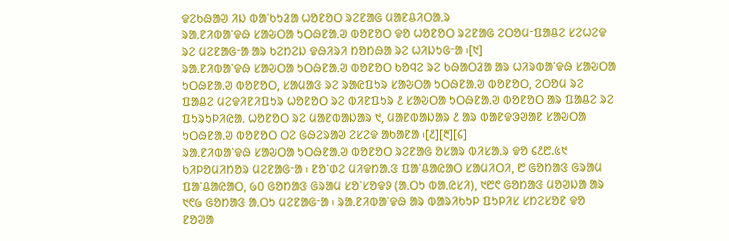ᱫᱮᱠᱷᱟᱣ ᱤᱡ ᱵᱟᱸᱠᱩᱲᱟ ᱦᱚᱱᱚᱛ ᱨᱮᱱᱟᱜ ᱢᱟᱱᱪᱤᱛᱟᱹᱨ
ᱨᱟᱹᱱᱤᱵᱟᱸᱫᱷ ᱥᱟᱶᱛᱟ ᱩᱛᱷᱱᱟᱹᱣ ᱵᱚᱱᱚᱛ ᱫᱚ ᱦᱚᱱᱚᱛ ᱨᱮᱱᱟᱜ ᱮᱛᱚᱢᱼᱯᱟᱪᱮ ᱥᱮᱦᱮᱫ ᱨᱮ ᱢᱮᱱᱟᱜᱼᱟ ᱟᱨ ᱠᱮᱴᱮᱡ ᱫᱷᱤᱨᱤ ᱴᱚᱴᱷᱟ ᱨᱮ ᱦᱤᱡᱩᱜᱼᱟ ᱾[᱑]
ᱨᱟᱹᱱᱤᱵᱟᱸᱫᱷ ᱥᱟᱶᱛᱟ ᱩᱛᱷᱱᱟᱹᱣ ᱵᱚᱱᱚᱛ ᱠᱚᱧᱮ ᱨᱮ ᱠᱷᱟᱛᱲᱟ ᱟᱨ ᱦᱤᱨᱵᱟᱸᱫᱷ ᱥᱟᱶᱛᱟ ᱩᱛᱷᱱᱟᱹᱣ ᱵᱚᱱᱚᱛ, ᱥᱟᱢᱟᱝ ᱨᱮ ᱨᱟᱭᱯᱩᱨ ᱥᱟᱶᱛᱟ ᱩᱛᱷᱱᱟᱹᱣ ᱵᱚᱱᱚᱛ, ᱮᱛᱚᱢ ᱨᱮ ᱯᱟᱪᱮ ᱢᱮᱫᱤᱱᱤᱯᱩᱨ ᱦᱚᱱᱚᱛ ᱨᱮ ᱵᱤᱱᱯᱩᱨ ᱒ ᱥᱟᱶᱛᱟ ᱩᱛᱷᱱᱟᱹᱣ ᱵᱚᱱᱚᱛ ᱟᱨ ᱯᱟᱪᱮ ᱨᱮ ᱯᱩᱨᱩᱞᱤᱭᱟᱹ ᱦᱚᱱᱚᱛ ᱨᱮ ᱢᱟᱱᱵᱟᱡᱟᱨ ᱑, ᱢᱟᱱᱵᱟᱡᱟᱨ ᱒ ᱟᱨ ᱵᱟᱱᱫᱳᱣᱟᱱ ᱥᱟᱶᱛᱟ ᱩᱛᱷᱱᱟᱹᱣ ᱵᱚᱱᱚᱛ ᱛᱮ ᱜᱷᱮᱨᱟᱣ ᱮᱥᱮᱫ ᱟᱠᱟᱱᱟ ᱾[᱒][᱓][᱔]
ᱨᱟᱹᱱᱤᱵᱟᱸᱫᱷ ᱥᱟᱶᱛᱟ ᱩᱛᱷᱱᱟᱹᱣ ᱵᱚᱱᱚᱛ ᱨᱮᱱᱟᱜ ᱚᱥᱟᱨ ᱵᱤᱥᱟᱹᱨ ᱫᱚ ᱔᱒᱘.᱕᱑ ᱠᱤᱞᱚᱢᱤᱴᱚᱨ ᱢᱮᱱᱟᱜᱼᱟ ᱾ ᱱᱚᱸᱰᱮ ᱢᱤᱫᱴᱟᱹᱝ ᱯᱟᱸᱪᱟᱭᱟᱛ ᱥᱟᱢᱤᱛᱤ, ᱘ ᱜᱚᱴᱟᱝ ᱜᱨᱟᱢ ᱯᱟᱸᱪᱟᱭᱟᱛ, ᱙᱐ ᱜᱚᱴᱟᱝ ᱜᱨᱟᱢ ᱥᱚᱸᱥᱚᱫᱽ (ᱟᱹᱛᱩ ᱵᱟᱹᱭᱥᱤ), ᱑᱘᱖ ᱜᱚᱴᱟᱝ ᱢᱚᱣᱡᱟ ᱟᱨ ᱑᱖᱙ ᱜᱚᱴᱟᱝ ᱟᱹᱛᱩ ᱢᱮᱱᱟᱜᱼᱟ ᱾ ᱨᱟᱹᱱᱤᱵᱟᱸᱫᱷ ᱟᱨ ᱵᱟᱨᱤᱠᱩᱞ ᱯᱩᱞᱤᱥ ᱥᱴᱮᱥᱚᱱ ᱫᱚ ᱱᱚᱣᱟ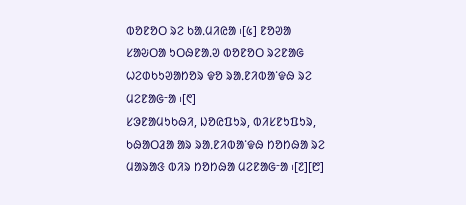ᱵᱚᱱᱚᱛ ᱨᱮ ᱠᱟᱹᱢᱤᱭᱟ ᱾[᱕] ᱱᱚᱣᱟ ᱥᱟᱶᱛᱟ ᱩᱛᱷᱱᱟᱹᱣ ᱵᱚᱱᱚᱛ ᱨᱮᱱᱟᱜ ᱦᱮᱰᱠᱩᱣᱟᱴᱚᱨ ᱫᱚ ᱨᱟᱹᱱᱤᱵᱟᱸᱫᱷ ᱨᱮ ᱢᱮᱱᱟᱜᱼᱟ ᱾[᱖]
ᱥᱳᱱᱟᱢᱩᱠᱷᱤ, ᱡᱚᱭᱯᱩᱨ, ᱵᱤᱥᱱᱩᱯᱩᱨ, ᱠᱷᱟᱛᱲᱟ ᱟᱨ ᱨᱟᱹᱱᱤᱵᱟᱸᱫᱷ ᱴᱚᱴᱷᱟ ᱨᱮ ᱢᱟᱨᱟᱝ ᱵᱤᱨ ᱴᱚᱴᱷᱟ ᱢᱮᱱᱟᱜᱼᱟ ᱾[᱗][᱘]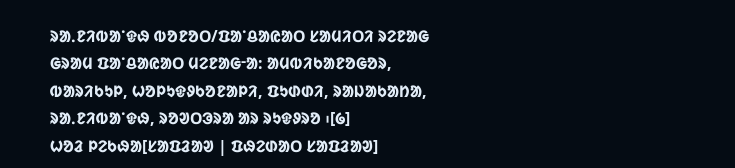ᱨᱟᱹᱱᱤᱵᱟᱸᱫᱷ ᱵᱚᱱᱚᱛ/ᱯᱟᱸᱪᱟᱭᱟᱛ ᱥᱟᱢᱤᱛᱤ ᱨᱮᱱᱟᱜ ᱜᱨᱟᱢ ᱯᱟᱸᱪᱟᱭᱟᱛ ᱢᱮᱱᱟᱜᱼᱟ: ᱟᱢᱵᱤᱠᱟᱱᱚᱜᱚᱨ, ᱵᱟᱨᱤᱠᱩᱞ, ᱦᱚᱞᱩᱫᱽᱠᱚᱱᱟᱞᱤ, ᱯᱩᱰᱰᱤ, ᱨᱟᱡᱟᱠᱟᱴᱟ, ᱨᱟᱹᱱᱤᱵᱟᱸᱫᱷ, ᱨᱚᱣᱛᱳᱨᱟ ᱟᱨ ᱨᱩᱫᱽᱨᱚ ᱾[᱙]
ᱦᱚᱲ ᱞᱮᱠᱷᱟ[ᱥᱟᱯᱲᱟᱣ | ᱯᱷᱮᱰᱟᱛ ᱥᱟᱯᱲᱟᱣ]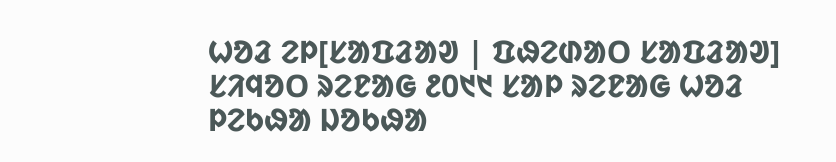ᱦᱚᱲ ᱮᱞ[ᱥᱟᱯᱲᱟᱣ | ᱯᱷᱮᱰᱟᱛ ᱥᱟᱯᱲᱟᱣ]
ᱥᱤᱧᱚᱛ ᱨᱮᱱᱟᱜ ᱒᱐᱑᱑ ᱥᱟᱞ ᱨᱮᱱᱟᱜ ᱦᱚᱲ ᱞᱮᱠᱷᱟ ᱡᱚᱠᱷᱟ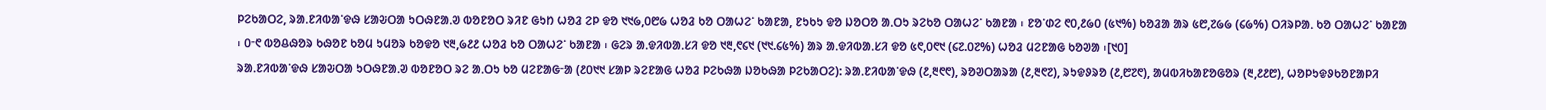ᱞᱮᱠᱟᱛᱮ, ᱨᱟᱹᱱᱤᱵᱟᱸᱫᱷ ᱥᱟᱶᱛᱟ ᱩᱛᱷᱱᱟᱹᱣ ᱵᱚᱱᱚᱛ ᱨᱤᱱ ᱜᱩᱴ ᱦᱚᱲ ᱮᱞ ᱫᱚ ᱑᱑᱙,᱐᱘᱙ ᱦᱚᱲ ᱠᱚ ᱛᱟᱦᱮᱸ ᱠᱟᱱᱟ, ᱱᱩᱠᱩ ᱫᱚ ᱡᱚᱛᱚ ᱟᱹᱛᱩ ᱨᱮᱠᱚ ᱛᱟᱦᱮᱸ ᱠᱟᱱᱟ ᱾ ᱱᱚᱸᱰᱮ ᱖᱐,᱒᱙᱐ (᱕᱑%) ᱠᱚᱲᱟ ᱟᱨ ᱕᱘,᱗᱙᱙ (᱔᱙%) ᱛᱤᱨᱞᱟᱹ ᱠᱚ ᱛᱟᱦᱮᱸ ᱠᱟᱱᱟ ᱾ ᱐ᱼ᱖ ᱵᱚᱪᱷᱚᱨ ᱠᱷᱚᱱ ᱠᱚᱢ ᱩᱢᱚᱨ ᱠᱚᱫᱚ ᱑᱓,᱙᱒᱒ ᱦᱚᱲ ᱠᱚ ᱛᱟᱦᱮᱸ ᱠᱟᱱᱟ ᱾ ᱜᱮᱨ ᱟᱹᱫᱤᱵᱟᱹᱥᱤ ᱫᱚ ᱑᱓,᱖᱔᱑ (᱑᱑.᱔᱕%) ᱟᱨ ᱟᱹᱫᱤᱵᱟᱹᱥᱤ ᱫᱚ ᱕᱖,᱐᱖᱑ (᱔᱗.᱐᱗%) ᱦᱚᱲ ᱢᱮᱱᱟᱜ ᱠᱚᱣᱟ ᱾[᱑᱐]
ᱨᱟᱹᱱᱤᱵᱟᱸᱫᱷ ᱥᱟᱶᱛᱟ ᱩᱛᱷᱱᱟᱹᱣ ᱵᱚᱱᱚᱛ ᱨᱮ ᱟᱹᱛᱩ ᱠᱚ ᱢᱮᱱᱟᱜᱼᱟ (᱒᱐᱑᱑ ᱥᱟᱞ ᱨᱮᱱᱟᱜ ᱦᱚᱲ ᱞᱮᱠᱷᱟ ᱡᱚᱠᱷᱟ ᱞᱮᱠᱟᱛᱮ): ᱨᱟᱹᱱᱤᱵᱟᱸᱫᱷ (᱒,᱓᱖᱖), ᱨᱚᱣᱛᱟᱨᱟ (᱒,᱓᱖᱗), ᱨᱩᱫᱽᱨᱚ (᱒,᱘᱗᱖), ᱟᱢᱵᱤᱠᱟᱱᱚᱜᱚᱨ (᱓,᱒᱒᱘), ᱦᱚᱞᱩᱫᱽᱠᱚᱱᱟᱞᱤ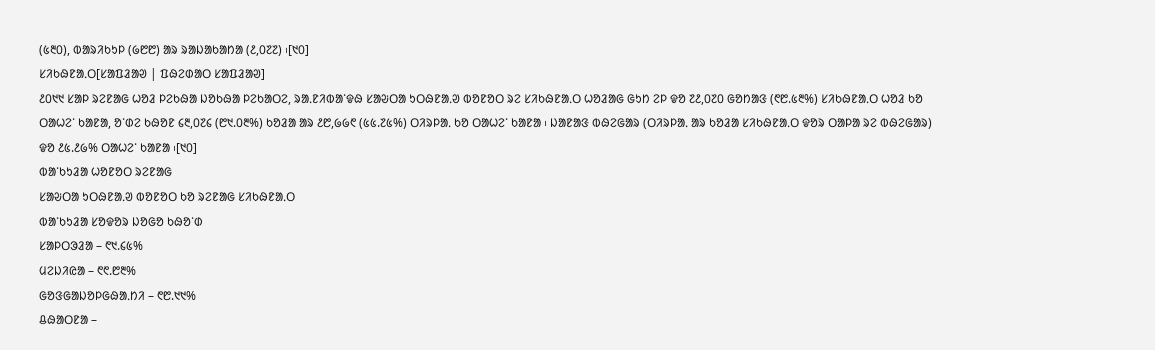(᱕᱓᱐), ᱵᱟᱨᱤᱠᱩᱞ (᱙᱘᱘) ᱟᱨ ᱨᱟᱡᱟᱠᱟᱴᱟ (᱒,᱐᱗᱗) ᱾[᱑᱐]
ᱥᱤᱠᱷᱱᱟᱹᱛ[ᱥᱟᱯᱲᱟᱣ | ᱯᱷᱮᱰᱟᱛ ᱥᱟᱯᱲᱟᱣ]
᱒᱐᱑᱑ ᱥᱟᱞ ᱨᱮᱱᱟᱜ ᱦᱚᱲ ᱞᱮᱠᱷᱟ ᱡᱚᱠᱷᱟ ᱞᱮᱠᱟᱛᱮ, ᱨᱟᱹᱱᱤᱵᱟᱸᱫᱷ ᱥᱟᱶᱛᱟ ᱩᱛᱷᱱᱟᱹᱣ ᱵᱚᱱᱚᱛ ᱨᱮ ᱥᱤᱠᱷᱱᱟᱹᱛ ᱦᱚᱲᱟᱜ ᱜᱩᱴ ᱮᱞ ᱫᱚ ᱗᱒,᱐᱗᱐ ᱜᱚᱴᱟᱝ (᱖᱘.᱕᱓%) ᱥᱤᱠᱷᱱᱟᱹᱛ ᱦᱚᱲ ᱠᱚ ᱛᱟᱦᱮᱸ ᱠᱟᱱᱟ, ᱚᱸᱰᱮ ᱠᱷᱚᱱ ᱔᱓,᱐᱗᱔ (᱘᱑.᱐᱓%) ᱠᱚᱲᱟ ᱟᱨ ᱒᱘,᱙᱙᱖ (᱕᱕.᱗᱕%) ᱛᱤᱨᱞᱟᱹ ᱠᱚ ᱛᱟᱦᱮᱸ ᱠᱟᱱᱟ ᱾ ᱡᱟᱱᱟᱝ ᱵᱷᱮᱜᱟᱨ (ᱛᱤᱨᱞᱟᱹ ᱟᱨ ᱠᱚᱲᱟ ᱥᱤᱠᱷᱱᱟᱹᱛ ᱫᱚᱨ ᱛᱟᱞᱟ ᱨᱮ ᱵᱷᱮᱜᱟᱨ) ᱫᱚ ᱒᱕.᱒᱙% ᱛᱟᱦᱮᱸ ᱠᱟᱱᱟ ᱾[᱑᱐]
ᱵᱟᱸᱠᱩᱲᱟ ᱦᱚᱱᱚᱛ ᱨᱮᱱᱟᱜ
ᱥᱟᱶᱛᱟ ᱩᱛᱷᱱᱟᱹᱣ ᱵᱚᱱᱚᱛ ᱠᱚ ᱨᱮᱱᱟᱜ ᱥᱤᱠᱷᱱᱟᱹᱛ
ᱵᱟᱸᱠᱩᱲᱟ ᱥᱚᱫᱚᱨ ᱡᱚᱜᱚ ᱠᱷᱚᱸᱰ
ᱥᱟᱞᱛᱳᱲᱟ – ᱖᱑.᱔᱕%
ᱢᱮᱡᱤᱭᱟ – ᱖᱖.᱘᱓%
ᱜᱚᱝᱜᱟᱡᱚᱞᱜᱷᱟᱹᱴᱤ – ᱖᱘.᱑᱑%
ᱪᱷᱟᱛᱱᱟ –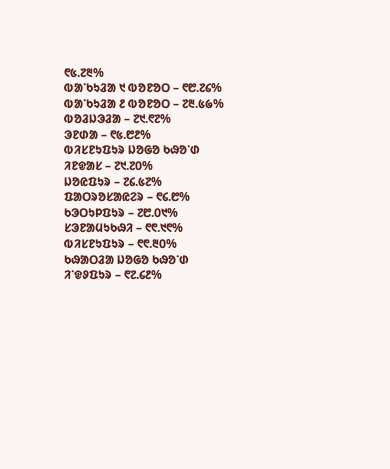᱖᱕.᱗᱓%
ᱵᱟᱸᱠᱩᱲᱟ ᱑ ᱵᱚᱱᱚᱛ – ᱖᱘.᱗᱔%
ᱵᱟᱸᱠᱩᱲᱟ ᱒ ᱵᱚᱱᱚᱛ – ᱗᱓.᱕᱙%
ᱵᱚᱲᱡᱳᱲᱟ – ᱗᱑.᱖᱗%
ᱳᱱᱰᱟ – ᱖᱕.᱘᱒%
ᱵᱤᱥᱱᱩᱯᱩᱨ ᱡᱚᱜᱚ ᱠᱷᱚᱸᱰ
ᱤᱱᱫᱟᱥ – ᱗᱑.᱗᱐%
ᱡᱚᱭᱯᱩᱨ – ᱗᱔.᱕᱗%
ᱯᱟᱛᱨᱚᱥᱟᱭᱮᱨ – ᱖᱔.᱘%
ᱠᱳᱛᱩᱞᱯᱩᱨ – ᱗᱘.᱐᱑%
ᱥᱳᱱᱟᱢᱩᱠᱷᱤ – ᱖᱖.᱑᱖%
ᱵᱤᱥᱱᱩᱯᱩᱨ – ᱖᱖.᱓᱐%
ᱠᱷᱟᱛᱲᱟ ᱡᱚᱜᱚ ᱠᱷᱚᱸᱰ
ᱤᱸᱫᱽᱯᱩᱨ – ᱖᱗.᱔᱒%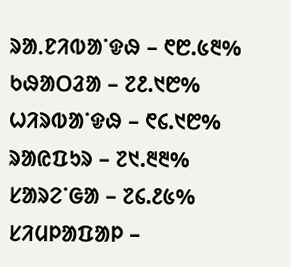ᱨᱟᱹᱱᱤᱵᱟᱸᱫᱷ – ᱖᱘.᱕᱓%
ᱠᱷᱟᱛᱲᱟ – ᱗᱒.᱑᱘%
ᱦᱤᱨᱵᱟᱸᱫᱷ – ᱖᱔.᱑᱘%
ᱨᱟᱭᱯᱩᱨ – ᱗᱑.᱓᱓%
ᱥᱟᱨᱮᱸᱜᱟ – ᱗᱔.᱒᱕%
ᱥᱤᱢᱞᱟᱯᱟᱞ –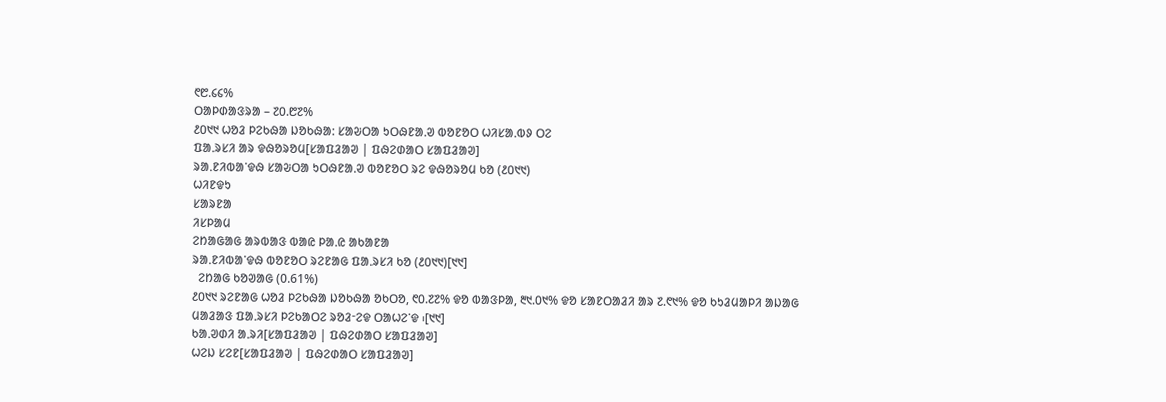᱖᱘.᱔᱔%
ᱛᱟᱞᱰᱟᱝᱨᱟ – ᱗᱐.᱘᱗%
᱒᱐᱑᱑ ᱦᱚᱲ ᱞᱮᱠᱷᱟ ᱡᱚᱠᱷᱟ: ᱥᱟᱶᱛᱟ ᱩᱛᱷᱱᱟᱹᱣ ᱵᱚᱱᱚᱛ ᱦᱤᱥᱟᱹᱵᱽ ᱛᱮ
ᱯᱟᱹᱨᱥᱤ ᱟᱨ ᱫᱷᱚᱨᱚᱢ[ᱥᱟᱯᱲᱟᱣ | ᱯᱷᱮᱰᱟᱛ ᱥᱟᱯᱲᱟᱣ]
ᱨᱟᱹᱱᱤᱵᱟᱸᱫᱷ ᱥᱟᱶᱛᱟ ᱩᱛᱷᱱᱟᱹᱣ ᱵᱚᱱᱚᱛ ᱨᱮ ᱫᱷᱚᱨᱚᱢ ᱠᱚ (᱒᱐᱑᱑)
ᱦᱤᱱᱫᱩ
ᱥᱟᱨᱱᱟ
ᱤᱥᱞᱟᱢ
ᱮᱴᱟᱜᱟᱜ ᱟᱨᱵᱟᱝ ᱵᱟᱭ ᱞᱟᱹᱭ ᱟᱠᱟᱱᱟ
ᱨᱟᱹᱱᱤᱵᱟᱸᱫᱷ ᱵᱚᱱᱚᱛ ᱨᱮᱱᱟᱜ ᱯᱟᱹᱨᱥᱤ ᱠᱚ (᱒᱐᱑᱑)[᱑᱑]
  ᱮᱴᱟᱜ ᱠᱚᱣᱟᱜ (0.61%)
᱒᱐᱑᱑ ᱨᱮᱱᱟᱜ ᱦᱚᱲ ᱞᱮᱠᱷᱟ ᱡᱚᱠᱷᱟ ᱚᱠᱛᱚ, ᱖᱐.᱗᱗% ᱫᱚ ᱵᱟᱝᱞᱟ, ᱓᱑.᱐᱑% ᱫᱚ ᱥᱟᱱᱛᱟᱲᱤ ᱟᱨ ᱗.᱖᱑% ᱫᱚ ᱠᱩᱲᱢᱟᱞᱤ ᱟᱡᱟᱜ ᱢᱟᱲᱟᱝ ᱯᱟᱹᱨᱥᱤ ᱞᱮᱠᱟᱛᱮ ᱨᱚᱲᱼᱮᱫ ᱛᱟᱦᱮᱸᱫ ᱾[᱑᱑]
ᱠᱟᱹᱣᱰᱤ ᱟᱹᱨᱤ[ᱥᱟᱯᱲᱟᱣ | ᱯᱷᱮᱰᱟᱛ ᱥᱟᱯᱲᱟᱣ]
ᱦᱮᱡ ᱥᱮᱱ[ᱥᱟᱯᱲᱟᱣ | ᱯᱷᱮᱰᱟᱛ ᱥᱟᱯᱲᱟᱣ]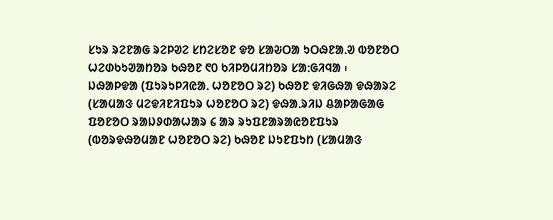ᱥᱩᱨ ᱨᱮᱱᱟᱜ ᱨᱮᱞᱣᱮ ᱥᱴᱮᱥᱚᱱ ᱫᱚ ᱥᱟᱶᱛᱟ ᱩᱛᱷᱱᱟᱹᱣ ᱵᱚᱱᱚᱛ ᱦᱮᱰᱠᱩᱣᱟᱴᱚᱨ ᱠᱷᱚᱱ ᱖᱐ ᱠᱤᱞᱚᱢᱤᱴᱚᱨ ᱥᱟᱺᱜᱤᱧᱟ ᱾
ᱡᱷᱟᱞᱫᱟ (ᱯᱩᱨᱩᱞᱤᱭᱟᱹ ᱦᱚᱱᱚᱛ ᱨᱮ) ᱠᱷᱚᱱ ᱫᱤᱜᱷᱟ ᱫᱷᱟᱨᱮ (ᱥᱟᱢᱟᱝ ᱢᱮᱫᱤᱱᱤᱯᱩᱨ ᱦᱚᱱᱚᱛ ᱨᱮ) ᱫᱷᱟᱹᱨᱤᱡ ᱪᱟᱞᱟᱜᱟᱜ ᱯᱚᱱᱚᱛ ᱨᱟᱡᱽᱰᱟᱦᱟᱨ ᱔ ᱟᱨ ᱨᱩᱯᱱᱟᱨᱟᱭᱚᱱᱯᱩᱨ (ᱵᱚᱨᱫᱷᱚᱢᱟᱱ ᱦᱚᱱᱚᱛ ᱨᱮ) ᱠᱷᱚᱱ ᱡᱩᱱᱯᱩᱴ (ᱥᱟᱢᱟᱝ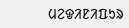ᱢᱮᱫᱤᱱᱤᱯᱩᱨ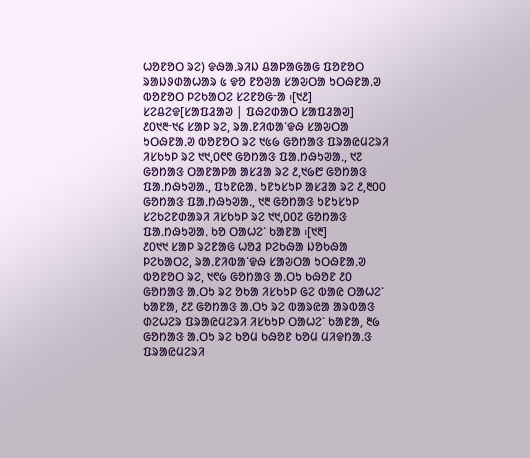ᱦᱚᱱᱚᱛ ᱨᱮ) ᱫᱷᱟᱹᱨᱤᱡ ᱪᱟᱞᱟᱜᱟᱜ ᱯᱚᱱᱚᱛ ᱨᱟᱡᱽᱰᱟᱦᱟᱨ ᱕ ᱫᱚ ᱱᱚᱣᱟ ᱥᱟᱶᱛᱟ ᱩᱛᱷᱱᱟᱹᱣ ᱵᱚᱱᱚᱛ ᱞᱮᱠᱟᱛᱮ ᱥᱮᱱᱚᱜᱼᱟ ᱾[᱑᱒]
ᱥᱮᱪᱮᱫ[ᱥᱟᱯᱲᱟᱣ | ᱯᱷᱮᱰᱟᱛ ᱥᱟᱯᱲᱟᱣ]
᱒᱐᱑᱓ᱼ᱑᱔ ᱥᱟᱞ ᱨᱮ, ᱨᱟᱹᱱᱤᱵᱟᱸᱫᱷ ᱥᱟᱶᱛᱟ ᱩᱛᱷᱱᱟᱹᱣ ᱵᱚᱱᱚᱛ ᱨᱮ ᱑᱕᱙ ᱜᱚᱴᱟᱝ ᱯᱨᱟᱭᱢᱮᱨᱤ ᱤᱥᱠᱩᱞ ᱨᱮ ᱑᱑,᱐᱖᱖ ᱜᱚᱴᱟᱝ ᱯᱟᱹᱴᱷᱩᱣᱟᱹ, ᱑᱗ ᱜᱚᱴᱟᱝ ᱛᱟᱱᱟᱞᱟ ᱟᱥᱲᱟ ᱨᱮ ᱒,᱑᱙᱘ ᱜᱚᱴᱟᱝ ᱯᱟᱹᱴᱷᱩᱣᱟᱹ, ᱯᱩᱱᱭᱟᱹ ᱩᱱᱩᱥᱩᱞ ᱟᱥᱲᱟ ᱨᱮ ᱒,᱓᱐᱐ ᱜᱚᱴᱟᱝ ᱯᱟᱹᱴᱷᱩᱣᱟᱹ, ᱑᱓ ᱜᱚᱴᱟᱝ ᱩᱱᱩᱥᱩᱞ ᱥᱮᱠᱮᱱᱰᱟᱨᱤ ᱤᱥᱠᱩᱞ ᱨᱮ ᱑᱑,᱐᱐᱗ ᱜᱚᱴᱟᱝ ᱯᱟᱹᱴᱷᱩᱣᱟᱹ ᱠᱚ ᱛᱟᱦᱮᱸ ᱠᱟᱱᱟ ᱾[᱑᱓]
᱒᱐᱑᱑ ᱥᱟᱞ ᱨᱮᱱᱟᱜ ᱦᱚᱲ ᱞᱮᱠᱷᱟ ᱡᱚᱠᱷᱟ ᱞᱮᱠᱟᱛᱮ, ᱨᱟᱹᱱᱤᱵᱟᱸᱫᱷ ᱥᱟᱶᱛᱟ ᱩᱛᱷᱱᱟᱹᱣ ᱵᱚᱱᱚᱛ ᱨᱮ, ᱑᱖᱙ ᱜᱚᱴᱟᱝ ᱟᱹᱛᱩ ᱠᱷᱚᱱ ᱒᱐ ᱜᱚᱴᱟᱝ ᱟᱹᱛᱩ ᱨᱮ ᱚᱠᱟ ᱤᱥᱠᱩᱞ ᱜᱮ ᱵᱟᱭ ᱛᱟᱦᱮᱸ ᱠᱟᱱᱟ, ᱒᱗ ᱜᱚᱴᱟᱝ ᱟᱹᱛᱩ ᱨᱮ ᱵᱟᱨᱭᱟ ᱟᱨᱵᱟᱝ ᱰᱮᱦᱮᱨ ᱯᱨᱟᱭᱢᱮᱨᱤ ᱤᱥᱠᱩᱞ ᱛᱟᱦᱮᱸ ᱠᱟᱱᱟ, ᱓᱙ ᱜᱚᱴᱟᱝ ᱟᱹᱛᱩ ᱨᱮ ᱠᱚᱢ ᱠᱷᱚᱱ ᱠᱚᱢ ᱢᱤᱫᱴᱟᱹᱝ ᱯᱨᱟᱭᱢᱮᱨᱤ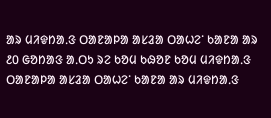ᱟᱨ ᱢᱤᱫᱴᱟᱹᱝ ᱛᱟᱱᱟᱞᱟ ᱟᱥᱲᱟ ᱛᱟᱦᱮᱸ ᱠᱟᱱᱟ ᱟᱨ ᱒᱐ ᱜᱚᱴᱟᱝ ᱟᱹᱛᱩ ᱨᱮ ᱠᱚᱢ ᱠᱷᱚᱱ ᱠᱚᱢ ᱢᱤᱫᱴᱟᱹᱝ ᱛᱟᱱᱟᱞᱟ ᱟᱥᱲᱟ ᱛᱟᱦᱮᱸ ᱠᱟᱱᱟ ᱟᱨ ᱢᱤᱫᱴᱟᱹᱝ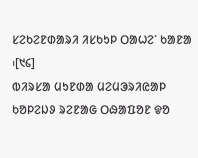ᱥᱮᱠᱮᱱᱰᱟᱨᱤ ᱤᱥᱠᱩᱞ ᱛᱟᱦᱮᱸ ᱠᱟᱱᱟ ᱾[᱑᱔]
ᱵᱤᱨᱥᱟ ᱢᱩᱱᱰᱟ ᱢᱮᱢᱳᱨᱤᱭᱟᱞ ᱠᱚᱞᱮᱡᱽ ᱨᱮᱱᱟᱜ ᱛᱷᱟᱯᱚᱱ ᱫᱚ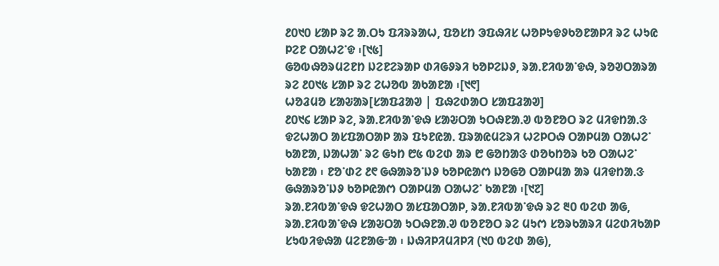᱒᱐᱑᱐ ᱥᱟᱞ ᱨᱮ ᱟᱹᱛᱩ ᱯᱤᱨᱨᱟᱦ, ᱯᱚᱥᱴ ᱳᱯᱷᱤᱥ ᱦᱚᱞᱩᱫᱽᱠᱚᱱᱟᱞᱤ ᱨᱮ ᱦᱩᱭ ᱞᱮᱱ ᱛᱟᱦᱮᱸᱫ ᱾[᱑᱕]
ᱜᱚᱵᱷᱚᱨᱢᱮᱱᱴ ᱡᱮᱱᱮᱨᱟᱞ ᱰᱤᱜᱽᱨᱤ ᱠᱚᱞᱮᱡᱽ, ᱨᱟᱹᱱᱤᱵᱟᱸᱫᱷ, ᱨᱚᱣᱛᱟᱨᱟ ᱨᱮ ᱒᱐᱑᱕ ᱥᱟᱞ ᱨᱮ ᱮᱦᱚᱵ ᱟᱠᱟᱱᱟ ᱾[᱑᱖]
ᱦᱚᱲᱢᱚ ᱥᱟᱶᱟᱨ[ᱥᱟᱯᱲᱟᱣ | ᱯᱷᱮᱰᱟᱛ ᱥᱟᱯᱲᱟᱣ]
᱒᱐᱑᱔ ᱥᱟᱞ ᱨᱮ, ᱨᱟᱹᱱᱤᱵᱟᱸᱫᱷ ᱥᱟᱶᱛᱟ ᱩᱛᱷᱱᱟᱹᱣ ᱵᱚᱱᱚᱛ ᱨᱮ ᱢᱤᱫᱴᱟᱹᱝ ᱫᱮᱦᱟᱛ ᱟᱥᱯᱟᱛᱟᱞ ᱟᱨ ᱯᱩᱱᱭᱟᱹ ᱯᱨᱟᱭᱢᱮᱨᱤ ᱦᱮᱞᱛᱷ ᱛᱟᱞᱢᱟ ᱛᱟᱦᱮᱸ ᱠᱟᱱᱟ, ᱡᱟᱦᱟᱸ ᱨᱮ ᱜᱩᱴ ᱘᱕ ᱵᱮᱰ ᱟᱨ ᱘ ᱜᱚᱴᱟᱝ ᱰᱚᱠᱴᱚᱨ ᱠᱚ ᱛᱟᱦᱮᱸ ᱠᱟᱱᱟ ᱾ ᱱᱚᱸᱰᱮ ᱒᱖ ᱜᱷᱟᱨᱚᱸᱡᱽ ᱠᱚᱞᱭᱟᱬ ᱡᱚᱜᱚ ᱛᱟᱞᱢᱟ ᱟᱨ ᱢᱤᱫᱴᱟᱹᱝ ᱜᱷᱟᱨᱚᱸᱡᱽ ᱠᱚᱞᱭᱟᱬ ᱛᱟᱞᱢᱟ ᱛᱟᱦᱮᱸ ᱠᱟᱱᱟ ᱾[᱑᱗]
ᱨᱟᱹᱱᱤᱵᱟᱸᱫᱷ ᱫᱮᱦᱟᱛ ᱟᱥᱯᱟᱛᱟᱞ, ᱨᱟᱹᱱᱤᱵᱟᱸᱫᱷ ᱨᱮ ᱓᱐ ᱵᱮᱰ ᱟᱜ, ᱨᱟᱹᱱᱤᱵᱟᱸᱫᱷ ᱥᱟᱶᱛᱟ ᱩᱛᱷᱱᱟᱹᱣ ᱵᱚᱱᱚᱛ ᱨᱮ ᱢᱩᱬ ᱥᱚᱨᱠᱟᱨᱤ ᱢᱮᱰᱤᱠᱟᱞ ᱥᱩᱵᱤᱫᱷᱟ ᱢᱮᱱᱟᱜᱼᱟ ᱾ ᱡᱷᱤᱞᱤᱢᱤᱞᱤ (᱑᱐ ᱵᱮᱰ ᱟᱜ),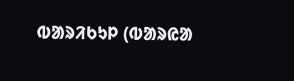ᱵᱟᱨᱤᱠᱩᱞ (ᱵᱟᱨᱭᱟ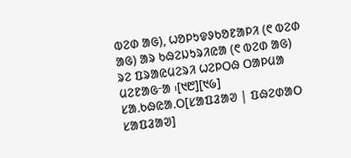ᱵᱮᱰ ᱟᱜ), ᱦᱚᱞᱩᱫᱽᱠᱚᱱᱟᱞᱤ (᱖ ᱵᱮᱰ ᱟᱜ) ᱟᱨ ᱠᱷᱮᱡᱩᱨᱤᱭᱟ (᱖ ᱵᱮᱰ ᱟᱜ) ᱨᱮ ᱯᱨᱟᱭᱢᱮᱨᱤ ᱦᱮᱞᱛᱷ ᱛᱟᱞᱢᱟ ᱢᱮᱱᱟᱜᱼᱟ ᱾[᱑᱘][᱑᱙]
ᱥᱟᱹᱠᱷᱭᱟᱹᱛ[ᱥᱟᱯᱲᱟᱣ | ᱯᱷᱮᱰᱟᱛ ᱥᱟᱯᱲᱟᱣ]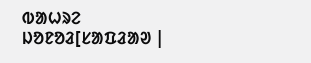ᱵᱟᱦᱨᱮ ᱡᱚᱱᱚᱲ[ᱥᱟᱯᱲᱟᱣ |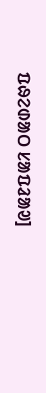ᱯᱷᱮᱰᱟᱛ ᱥᱟᱯᱲᱟᱣ]